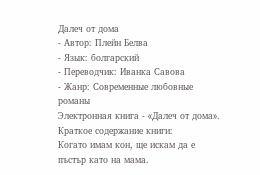Далеч от дома
- Автор: Плейн Белва
- Язык: болгарский
- Переводчик: Иванка Савова
- Жанр: Современные любовные романы
Электронная книга - «Далеч от дома». Краткое содержание книги:
Когато имам кон, ще искам да е пъстър като на мама.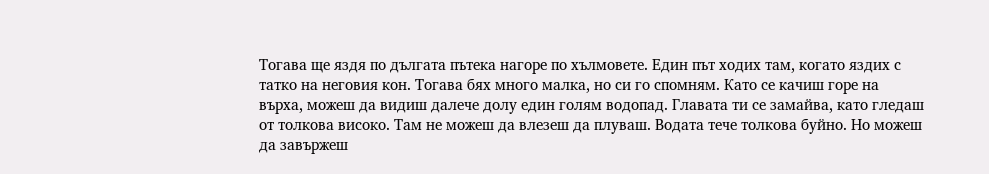Тогава ще яздя по дългата пътека нагоре по хълмовете. Един път ходих там, когато яздих с татко на неговия кон. Тогава бях много малка, но си го спомням. Като се качиш горе на върха, можеш да видиш далече долу един голям водопад. Главата ти се замайва, като гледаш от толкова високо. Там не можеш да влезеш да плуваш. Водата тече толкова буйно. Но можеш да завържеш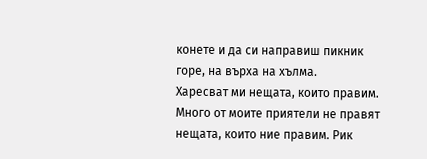конете и да си направиш пикник горе, на върха на хълма.
Харесват ми нещата, които правим. Много от моите приятели не правят нещата, които ние правим. Рик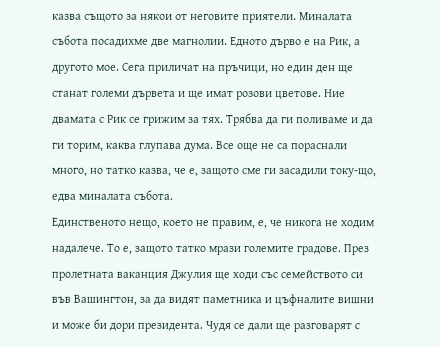казва същото за някои от неговите приятели. Миналата събота посадихме две магнолии. Едното дърво е на Рик, а другото мое. Сега приличат на пръчици, но един ден ще станат големи дървета и ще имат розови цветове. Ние двамата с Рик се грижим за тях. Трябва да ги поливаме и да ги торим, каква глупава дума. Все още не са пораснали много, но татко казва, че е, защото сме ги засадили току-що, едва миналата събота.
Единственото нещо, което не правим, е, че никога не ходим надалече. То е, защото татко мрази големите градове. През пролетната ваканция Джулия ще ходи със семейството си във Вашингтон, за да видят паметника и цъфналите вишни и може би дори президента. Чудя се дали ще разговарят с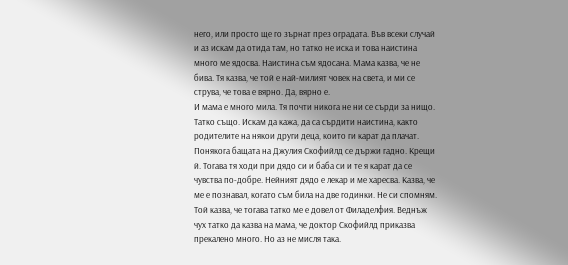него, или просто ще го зърнат през оградата. Във всеки случай и аз искам да отида там, но татко не иска и това наистина много ме ядосва. Наистина съм ядосана. Мама казва, че не бива. Тя казва, че той е най-милият човек на света, и ми се струва, че това е вярно. Да, вярно е.
И мама е много мила. Тя почти никога не ни се сърди за нищо. Татко също. Искам да кажа, да са сърдити наистина, както родителите на някои други деца, които ги карат да плачат. Понякога бащата на Джулия Скофийлд се държи гадно. Крещи й. Тогава тя ходи при дядо си и баба си и те я карат да се чувства по-добре. Нейният дядо е лекар и ме харесва. Казва, че ме е познавал, когато съм била на две годинки. Не си спомням. Той казва, че тогава татко ме е довел от Филаделфия. Веднъж чух татко да казва на мама, че доктор Скофийлд приказва прекалено много. Но аз не мисля така.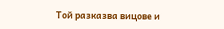Той разказва вицове и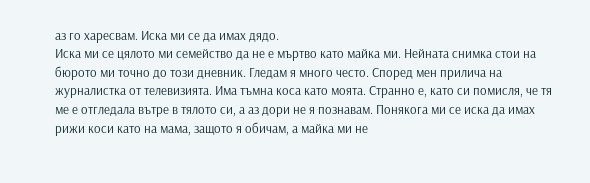аз го харесвам. Иска ми се да имах дядо.
Иска ми се цялото ми семейство да не е мъртво като майка ми. Нейната снимка стои на бюрото ми точно до този дневник. Гледам я много често. Според мен прилича на журналистка от телевизията. Има тъмна коса като моята. Странно е, като си помисля, че тя ме е отгледала вътре в тялото си, а аз дори не я познавам. Понякога ми се иска да имах рижи коси като на мама, защото я обичам, а майка ми не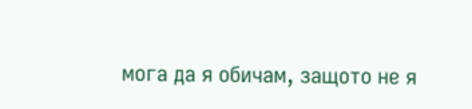мога да я обичам, защото не я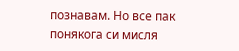познавам. Но все пак понякога си мисля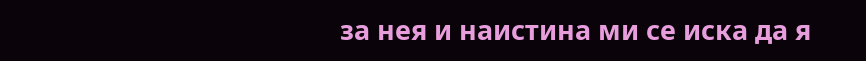за нея и наистина ми се иска да я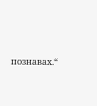познавах.“